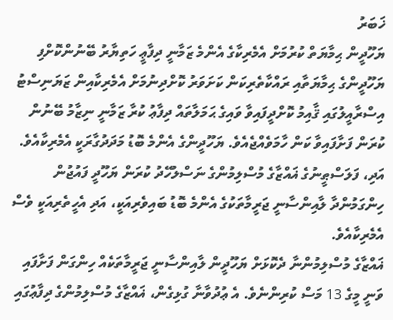ޚަބަރު
ޔަހޫދީން ޙިމާޔަތް ކުރުމަށް އެމެރިކާގެ އެންމެ ޒަމާނީ ދިފާޢީ ހަތިޔާރު ބޭނުންކޮށްފި
ޔަހޫދީންގެ ޙިމާޔަތާއި ރައްކާތެރިކަން ކަށަވަރު ކޮށްދިނުމަށް އެމެރިކާއިން ޒަޔަނިސްޓު އިސްރާއީލުގައި ޤާއިމު ކޮށްދީފައިވާ ވައިގެ ޙަމަލާތައް ދިފާޢު ކުރާ ޒަމާނީ ނިޒާމު ބޭނުން ކުރަން ފަށާފައިވާ ކަން ހާމަވެއްޖެއެވެ. ޔަހޫދީންގެ އެންމެ ބޮޑު މަދަދުގާރަކީ އެމެރިކާއެވެ. އަދި، ފަލަސްޠީނުގެ ޣައްޒާގެ މުސްލިމުންގެ ނަސްލުހޭދު ކުރަން ޔަހޫދީ ފައުޖުން ހިންގަމުންދާ ލާއިންސާނީ ޖަރީމާތަކުގެ އެންމެ ބޮޑު ބައިވެރިއަކީ، އަދި އެހީތެރިއަކީ ވެސް އެމެރިކާއެވެ.
ޣައްޒާގެ މުސްލިމުންނާ ދެކޮޅަށް ޔަހޫދީން ލާއިންސާނީ ޖަރީމާތަކެއް ހިންގަން ފަށާފައި ވަނީ މީގެ 13 މަސް ކުރިންނެވެ. އެ ޢުދުވާނާ ގުޅިގެން، ޣައްޒާގެ މުސްލިމުންގެ ދިފާޢުގައި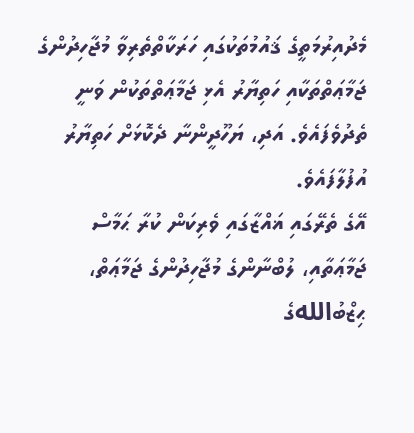މެދުއިރުމަތީގެ ޤައުމުތަކުގައި ހަރަކާތްތެރިވާ މުޖާހިދުންގެ ޖަމާޢަތްތަކާއި ހަތިޔާރު އެޅި ޖަމާޢަތްތަކުން ވަނީ ތެދުވެފައެވެ. އަދި، ޔަހޫދީންނާ ދެކޮޅަށް ހަތިޔާރު އުފުލާފައެވެ.
އޭގެ ތެރޭގައި ޣައްޒާގައި ވެރިކަން ކުރާ ޙަމާސް ޖަމާޢަތާއި، ލުބްނާންގެ މުޖާހިދުންގެ ޖަމާޢަތް، ޙިޒްބުاللهގެ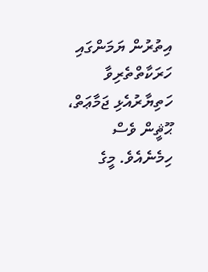އިތުރުން ޔަމަންގައި ހަރަކާތްތެރިވާ ހަތިޔާރުއެޅި ޖަމާޢަތް، ޙޫޘީން ވެސް ހިމެނެއެވެ. މީގެ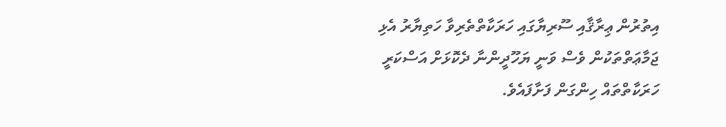އިތުރުން ޢިރާޤާއި ސޫރިޔާގައި ހަރަކާތްތެރިވާ ހަތިޔާރު އެޅި ޖަމާޢަތްތަކުން ވެސް ވަނީ ޔަހޫދީންނާ ދެކޮޅަށް އަސްކަރީ ހަރަކާތްތައް ހިންގަން ފަށާފައެވެ.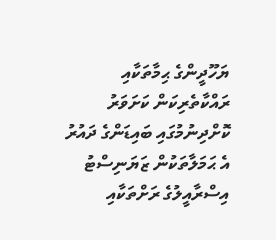ޔަހޫދީންގެ ޙިމާތަކާއި ރައްކާތެރިކަން ކަށަވަރު ކޮށްދިނުމުގައި ބައިޑަންގެ ދައުރު
އެ ޙަމަލާތަކުން ޒަޔަނިސްޓު އިސްރާއީލުގެ ރަށްތަކާއި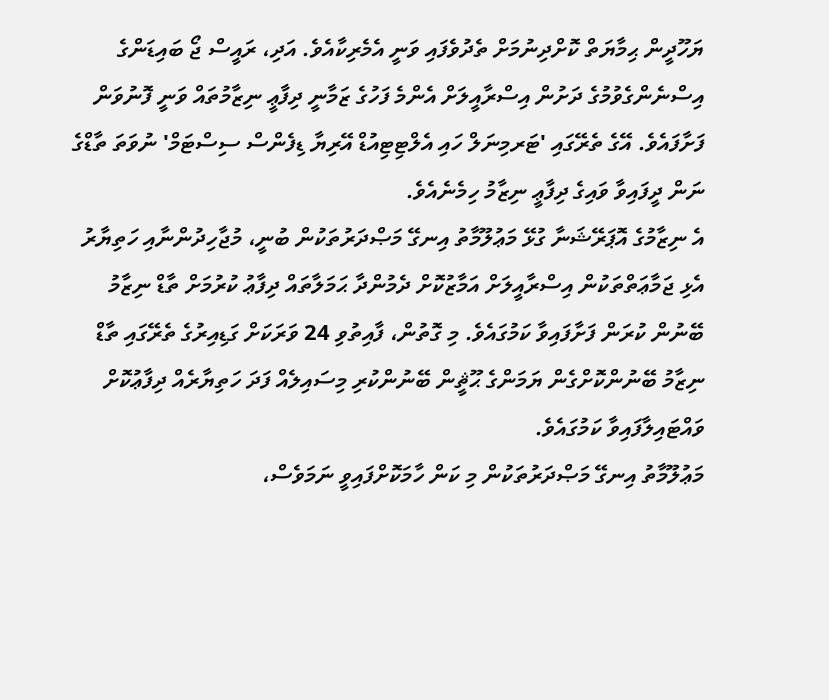ޔަހޫދީން ޙިމާޔަތް ކޮށްދިނުމަށް ތެދުވެފައި ވަނީ އެމެރިކާއެވެ. އަދި، ރައީސް ޖޯ ބައިޑަންގެ އިސްނެންގެވުމުގެ ދަށުން އިސްރާއީލަށް އެންމެ ފަހުގެ ޒަމާނީ ދިފާޢީ ނިޒާމުތައް ވަނީ ފޮނުވަން ފަށާފައެވެ. އޭގެ ތެރޭގައި 'ޓަރމިނަލް ހައި އެލްޓިޓިއުޑް އޭރިޔާ ޑިފެންސް ސިސްޓަމް' ނުވަތަ ތާޑްގެ ނަން ދީފައިވާ ވައިގެ ދިފާޢީ ނިޒާމު ހިމެނެއެވެ.
އެ ނިޒާމުގެ އޮޕަރޭޝަނާ ގުޅޭ މަޢުލޫމާތު އިނގޭ މަޞްދަރުތަކުން ބުނީ، މުޖާހިދުންނާއި ހަތިޔާރު އެޅި ޖަމާޢަތްތަކުން އިސްރާއީލަށް އަމާޒުކޮށް ދެމުންދާ ޙަމަލާތައް ދިފާޢު ކުރުމަށް ތާޑް ނިޒާމު ބޭނުން ކުރަން ފަށާފައިވާ ކަމުގައެވެ. މި ގޮތުން، ފާއިތުވި 24 ވަރަކަށް ގަޑިއިރުގެ ތެރޭގައި ތާޑް ނިޒާމު ބޭނުންކޮށްގެން ޔަމަންގެ ޙޫޘީން ބޭނުންކުރި މިސައިލެއް ފަދަ ހަތިޔާރެއް ދިފާޢުކޮށް ވައްޓައިލާފައިވާ ކަމުގައެވެ.
މަޢުލޫމާތު އިނގޭ މަޞްދަރުތަކުން މި ކަން ހާމަކޮށްފައިވީ ނަމަވެސް،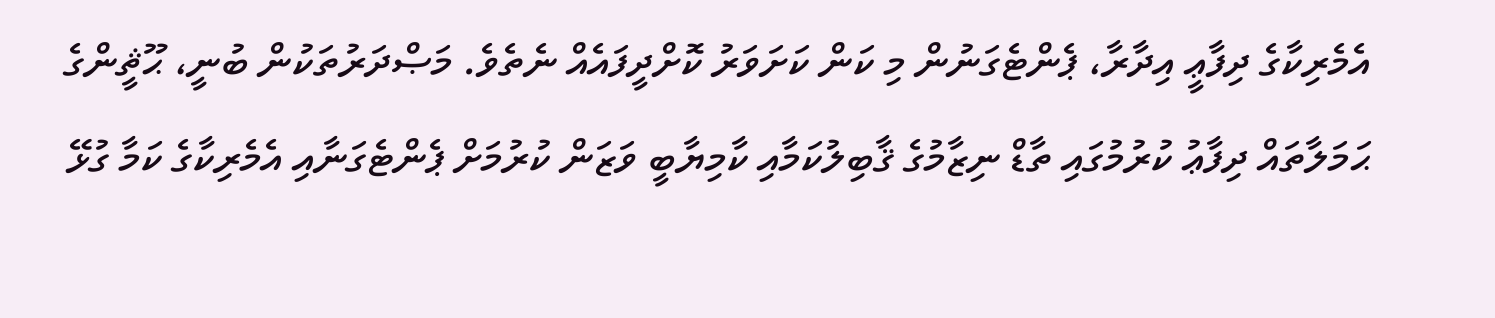އެމެރިކާގެ ދިފާޢީ އިދާރާ، ޕެންޓެގަނުން މި ކަން ކަށަވަރު ކޮށްދީފައެއް ނެތެވެ. މަޞްދަރުތަކުން ބުނީ، ޙޫޘީންގެ ޙަމަލާތައް ދިފާޢު ކުރުމުގައި ތާޑް ނިޒާމުގެ ޤާބިލުކަމާއި ކާމިޔާބީ ވަޒަން ކުރުމަށް ޕެންޓެގަނާއި އެމެރިކާގެ ކަމާ ގުޅޭ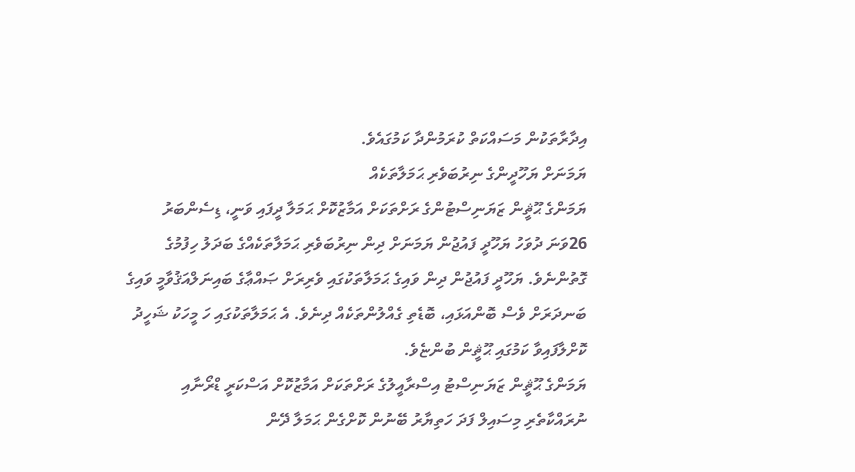އިދާރާތަކުން މަސައްކަތް ކުރަމުންދާ ކަމުގައެވެ.
ޔަމަނަށް ޔަހޫދީންގެ ނިރުބަވެރި ޙަމަލާތަކެއް
ޔަމަންގެ ޙޫޘީން ޒަޔަނިސްޓުންގެ ރަށްތަކަށް އަމާޒުކޮށް ޙަމަލާ ދީފައި ވަނީ، ޑިސެންބަރު 26ވަނަ ދުވަހު ޔަހޫދީ ފައުޖުން ޔަމަނަށް ދިން ނިރުބަވެރި ޙަމަލާތަކެއްގެ ބަދަލު ހިފުމުގެ ގޮތުންނެވެ. ޔަހޫދީ ފައުޖުން ދިން ވައިގެ ޙަމަލާތަކުގައި ވެރިރަށް ޞައްޢާގެ ބައިނަލްއަޤުވާމީ ވައިގެ ބަނދަރަށް ވެސް ބޮންއަޅައި، ބޮޑެތި ގެއްލުންތަކެއް ދިނެވެ. އެ ޙަމަލާތަކުގައި ހަ މީހަކު ޝަހީދު ކޮށްލާފައިވާ ކަމުގައި ޙޫޘީން ބުންޏެވެ.
ޔަމަންގެ ޙޫޘީން ޒަޔަނިސްޓު އިސްރާއީލުގެ ރަށްތަކަށް އަމާޒުކޮށް އަސްކަރީ ޑްރޯނާއި ނުރައްކާތެރި މިސައިލް ފަދަ ހަތިޔާރު ބޭނުން ކޮށްގެން ޙަމަލާ ދޭން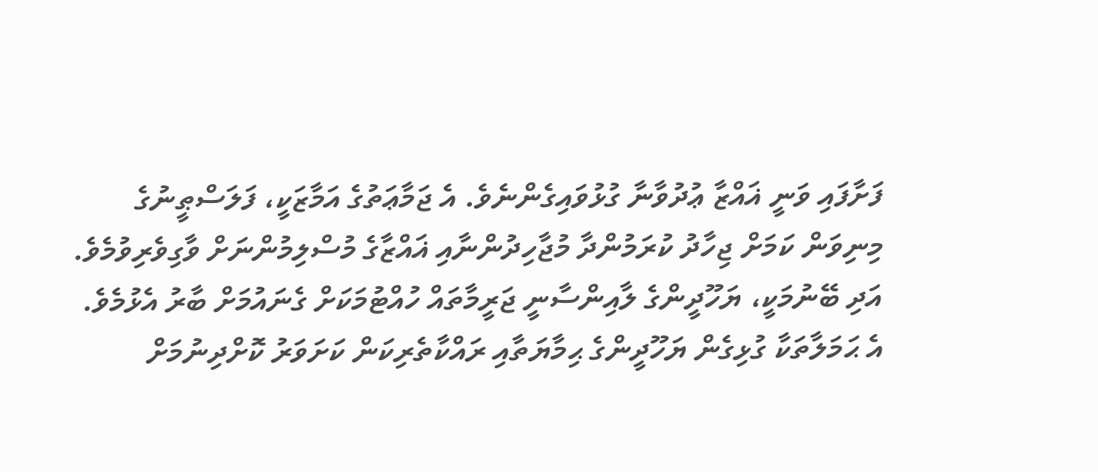ފަށާފައި ވަނީ ޣައްޒާ ޢުދުވާނާ ގުޅުވައިގެންނެވެ. އެ ޖަމާޢަތުގެ އަމާޒަކީ، ފަލަސްޠީނުގެ މިނިވަން ކަމަށް ޖިހާދު ކުރަމުންދާ މުޖާހިދުންނާއި ޣައްޒާގެ މުސްލިމުންނަށް ވާގިވެރިވުމެވެ. އަދި ބޭނުމަކީ، ޔަހޫދީންގެ ލާއިންސާނީ ޖަރީމާތައް ހުއްޓުމަކަށް ގެނައުމަށް ބާރު އެޅުމެވެ.
އެ ޙަމަލާތަކާ ގުޅިގެން ޔަހޫދީންގެ ޙިމާޔަތާއި ރައްކާތެރިކަން ކަށަވަރު ކޮށްދިނުމަށް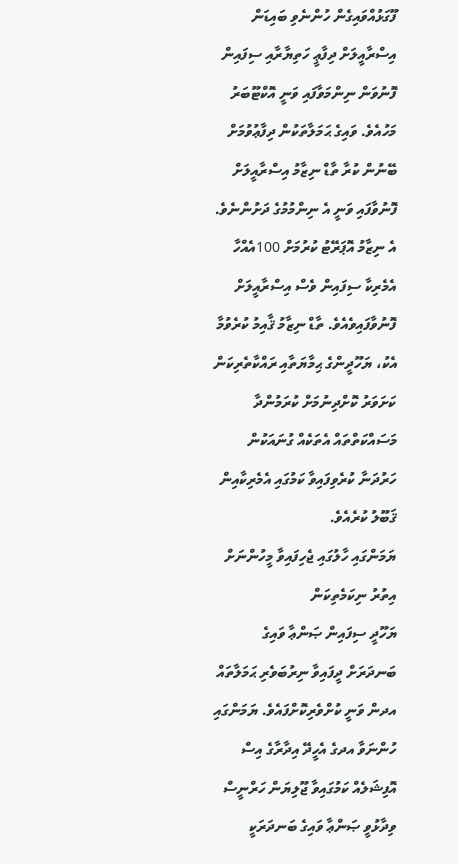ފޫގަޅުއްވައިގެން ހުންނެވި ބައިޑަން އިސްރާއީލަށް ދިފާޢީ ހަތިޔާރާއި ސިފައިން ފޮނުވަން ނިންމަވާފައި ވަނީ އޮކްޓޫބަރު މަހުއެވެ. ވައިގެ ޙަމަލާތަކުން ދިފާޢުވުމަށް ބޭނުން ކުރާ ތާޑް ނިޒާމު އިސްރާއީލަށް ފޮނުވާފައި ވަނީ އެ ނިންމުމުގެ ދަށުންނެވެ. އެ ނިޒާމު އޮޕަރޭޓު ކުރުމަށް 100އެއްހާ އެމެރިކާ ސިފައިން ވެސް އިސްރާއީލަށް ފޮނުވާފައިވެއެވެ. ތާޑް ނިޒާމު ޤާއިމު ކުރެވުމާ އެކު، ޔަހޫދީންގެ ޙިމާޔަތާއި ރައްކާތެރިކަން ކަށަވަރު ކޮށްދިނުމަށް ކުރަމުންދާ މަސައްކަތްތައް އެތަކެއް ގުނައަކުން ހަރުދަނާ ކުރެވިފައިވާ ކަމުގައި އެމެރިކާއިން ޤަބޫލު ކުރެއެވެ.
ޔަމަންގައި ހާލުގައި ޖެހިފައިވާ މީހުންނަށް އިތުރު ނިކަމެތިކަން
ޔަހޫދީ ސިފައިން ޞަންޢާ ވައިގެ ބަނދަރަށް ދީފައިވާ ނިރުބަވެރި ޙަމަލާތައް އދން ވަނީ ކުށްވެރިކޮށްފައެވެ. ޔަމަންގައި ހުންނަވާ އދގެ އެހީދޭ އިދާރާގެ އިސް އޮފިޝަލެއް ކަމުގައިވާ ޖޫލިޔަން ހަރްނީސް ވިދާޅުވީ ޞަންޢާ ވައިގެ ބަނދަރަކީ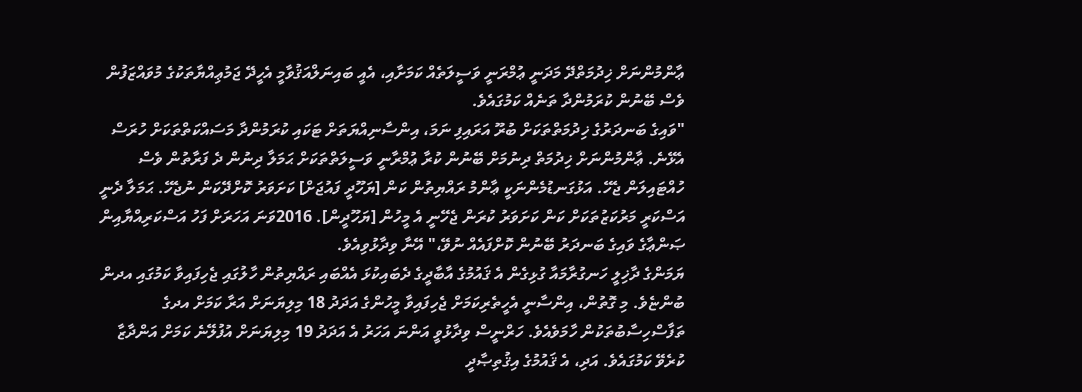ޢާންމުންނަށް ޚިދުމަތްދޭ މަދަނީ ޢުމްރަނީ ވަސީލަތެއް ކަމަށާއި، އެއީ ބައިނަލްއަޤުވާމީ އެހީދޭ ޖަމުޢިއްޔާތަކުގެ މުވައްޒަފުން ވެސް ބޭނުން ކުރަމުންދާ ތަނެއް ކަމުގައެވެ.
"ވައިގެ ބަނދަރުގެ ޚިދުމަތްތަކަށް ބުރޫ އަރައިފި ނަމަ، އިންސާނިއްޔަތަށް ޓަކައި ކުރަމުންދާ މަސައްކަތްތަކަށް ހުރަސް އެޅޭނެ. ޢާންމުންނަށް ޚިދުމަތް ދިނުމަށް ބޭނުން ކުރާ ޢުމްރާނީ ވަސީލަތްތަކަށް ޙަމަލާ ދިނުން ދެ ފަރާތުން ވެސް ހުއްޓައިލަން ޖެހޭ. އަޅުގަނޑުމެންނަކީ ޢާންމު ރައްޔިތުން ކަން [ޔަހޫދީ ފައުޖަށް] ކަށަވަރު ކޮށްދޭކަން ނުޖެހޭ. ޙަމަލާ ދެނީ އަސްކަރީ މަރުކަޒުތަކަށް ކަން ކަށަވަރު ކުރަން ޖެހޭނީ އެ މީހުން [ޔަހޫދީން]. 2016ވަނަ އަހަރަށް ފަހު އަސްކަރިއްޔާއިން ޞަންޢާގެ ވައިގެ ބަނދަރު ބޭނުން ކޮށްފައެއް ނުވޭ،" އޭނާ ވިދާޅުވިއެވެ.
ޔަމަންގެ ދާޚިލީ ހަނގުރާމައާ ގުޅިގެން އެ ޤައުމުގެ އާބާދީގެ ދެބައިކުޅަ އެއްބައި ރައްޔިތުން ހާލުގައި ޖެހިފައިވާ ކަމުގައި އދން ބުންޏެވެ. މި ގޮތުން، އިންސާނީ އެހީތެރިކަމަށް ޖެހިފައިވާ މީހުންގެ އަދަދު 18 މިލިޔަނަށް އަރާ ކަމަށް އދގެ ތަފާސްހިސާބުތަކުން ހާމަވެއެވެ. ހަރްނީސް ވިދާޅުވީ އަންނަ އަހަރު އެ އަދަދު 19 މިލިޔަނަށް އުފުލޭނެ ކަމަށް އަންދާޒާ ކުރެވޭ ކަމުގައެވެ. އަދި، އެ ޤައުމުގެ އިޤުތިޞާދީ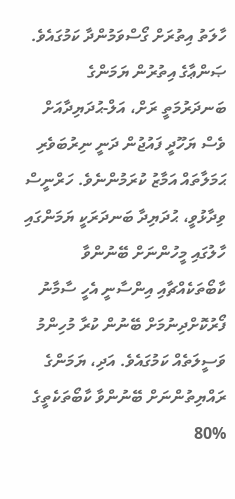ހާލަތު އިތުރަށް ގޯސްވަމުންދާ ކަމުގައެވެ.
ޞަންޢާގެ އިތުރުން ޔަމަންގެ ބަނދަރުމަތީ ރަށް، އަލް-ޙުދަޔިދާއަށް ވެސް ޔަހޫދީ ފައުޖުން ދަނީ ނިރުބަވެރި ޙަމަލާތައް އަމާޒު ކުރަމުންނެވެ. ހަރްނީސް ވިދާޅުވީ، ޙުދަޔިދާ ބަނދަރަކީ ޔަމަންގައި ހާލުގައި މީހުންނަށް ބޭނުންވާ ކާބޯތަކެއްޗާއި އިންސާނީ އެހީ ސާމާނު ފޯރުކޮށްދިނުމަށް ބޭނުން ކުރާ މުހިންމު ވަސީލަތެއް ކަމުގައެވެ. އަދި، ޔަމަންގެ ރައްޔިތުންނަށް ބޭނުންވާ ކާބޯތަކެތީގެ %80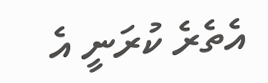އެތެރެ ކުރަނީ އެ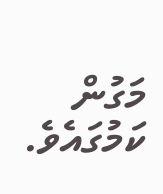މަގުން ކަމުގައެވެ.